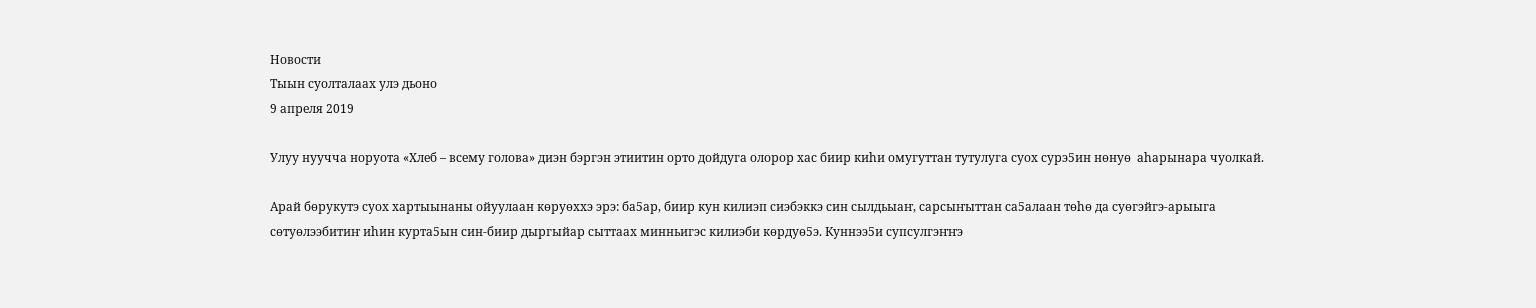Новости
Тыын суолталаах улэ дьоно
9 апреля 2019

Улуу нуучча норуота «Хлеб – всему голова» диэн бэргэн этиитин орто дойдуга олорор хас биир киhи омугуттан тутулуга суох сурэ5ин нөнуө  аhарынара чуолкай.

Арай бөрукутэ суох хартыынаны ойуулаан көруөххэ эрэ: ба5ар, биир кун килиэп сиэбэккэ син сылдьыаҥ, сарсыҥыттан са5алаан төhө да суөгэйгэ-арыыга сөтуөлээбитиҥ иhин курта5ын син-биир дыргыйар сыттаах минньигэс килиэби көрдуө5э. Куннээ5и супсулгэҥҥэ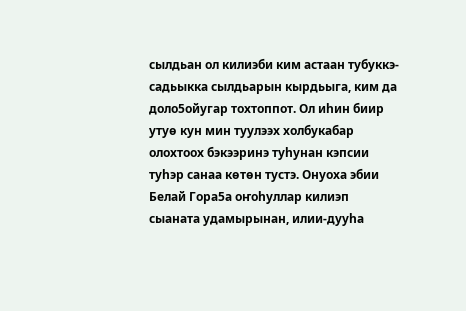сылдьан ол килиэби ким астаан тубуккэ-садьыкка сылдьарын кырдьыга, ким да доло5ойугар тохтоппот. Ол иhин биир утуө кун мин туулээх холбукабар олохтоох бэкээринэ туhунан кэпсии туhэр санаа көтөн тустэ. Онуоха эбии Белай Гора5а оҥоhуллар килиэп  сыаната удамырынан, илии-дууhа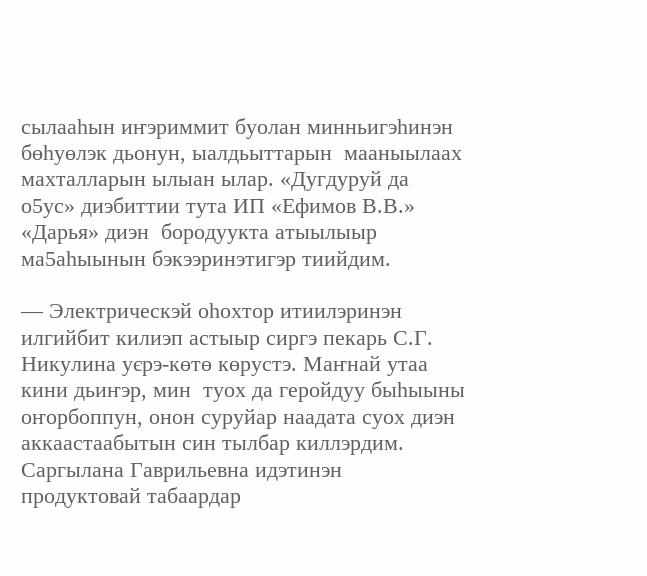сылааhын иҥэриммит буолан минньигэhинэн бөhуөлэк дьонун, ыалдьыттарын  мааныылаах махталларын ылыан ылар. «Дугдуруй да о5ус» диэбиттии тута ИП «Ефимов В.В.» «Дарья» диэн  бородуукта атыылыыр ма5аhыынын бэкээринэтигэр тиийдим.

— Электрическэй оhохтор итиилэринэн илгийбит килиэп астыыр сиргэ пекарь С.Г. Никулина уєрэ-көтө көрустэ. Маҥнай утаа кини дьиҥэр, мин  туох да геройдуу быhыыны оҥорбоппун, онон суруйар наадата суох диэн аккаастаабытын син тылбар киллэрдим. Саргылана Гаврильевна идэтинэн продуктовай табаардар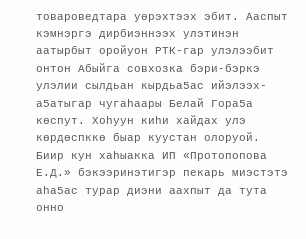товароведтара уөрэхтээх эбит. Ааспыт кэмнэргэ дирбиэннээх улэтинэн аатырбыт оройуон РТК-гар улэлээбит онтон Абыйга совхозка бэри-бэркэ улэлии сылдьан кырдьа5ас ийэлээх-а5атыгар чугаhаары Белай Гора5а көспут. Хоhуун киhи хайдах улэ көрдөспккө быар куустан олоруой.  Биир кун хаhыакка ИП «Протопопова Е.Д.» бэкээринэтигэр пекарь миэстэтэ аhа5ас турар диэни аахпыт да тута онно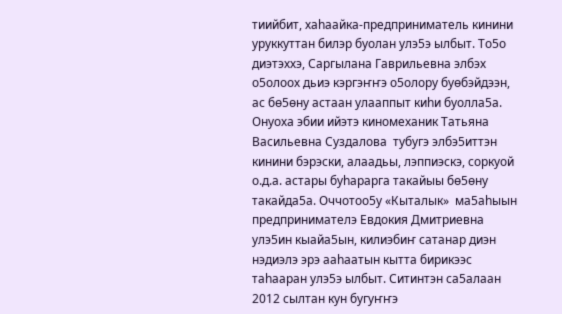тиийбит, хаhаайка-предприниматель кинини уруккуттан билэр буолан улэ5э ылбыт. То5о диэтэххэ, Саргылана Гаврильевна элбэх о5олоох дьиэ кэргэҥҥэ о5олору буөбэйдээн, ас бө5өну астаан улааппыт киhи буолла5а. Онуохa эбии ийэтэ киномеханик Татьяна Васильевна Суздалова  тубугэ элбэ5иттэн кинини бэрэски, алаадьы, лэппиэскэ, соркуой о.д.а. астары буhарарга такайыы бө5өну такайда5а. Оччотоо5у «Кыталык»  ма5аhыын предпринимателэ Евдокия Дмитриевна улэ5ин кыайа5ын, килиэбиҥ сатанар диэн нэдиэлэ эрэ ааhaатын кытта бирикээс таhааран улэ5э ылбыт. Ситинтэн са5алаан 2012 сылтан кун бугуҥҥэ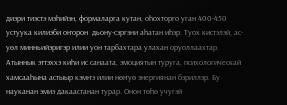диэри тиэстэ мэhийэн, формаларга кутан, оhохторго уган 400-450 устуука килиэби оҥорон  дьону-сэргэни аhатан иhэр. Туох кистэлэй, ас-уөл минньийэригэр илии уон тарбахтара улахан оруоллаахтар. Атыннык эттэххэ киhи ис санаата, эмоциятын туруга, психологическай хамсааhына астыыр кэмҥэ илии нөҥуө энергиянан бэриллэр. Бу науканан эмиэ дакаастанан турар. Онон төhө учугэй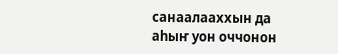санаалааххын да аhыҥ уон оччонон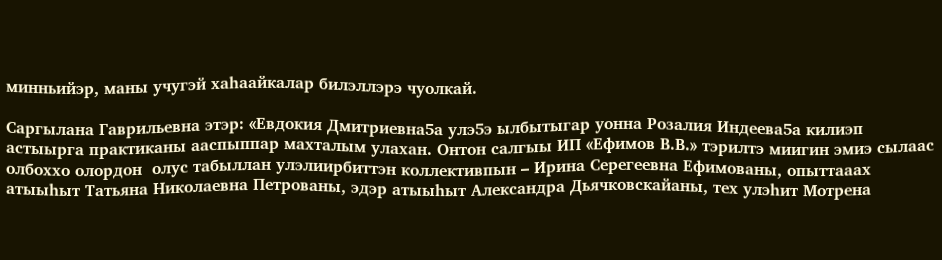минньийэр, маны учугэй хаhаайкалар билэллэрэ чуолкай.

Саргылана Гаврильевна этэр: «Евдокия Дмитриевна5а улэ5э ылбытыгар уонна Розалия Индеева5а килиэп астыырга практиканы ааспыппар махталым улахан. Онтон салгыы ИП «Ефимов В.В.» тэрилтэ миигин эмиэ сылаас олбоххо олордон  олус табыллан улэлиирбиттэн коллективпын – Ирина Серегеевна Ефимованы, опыттааах атыыhыт Татьяна Николаевна Петрованы, эдэр атыыhыт Александра Дьячковскайаны, тех улэhит Мотрена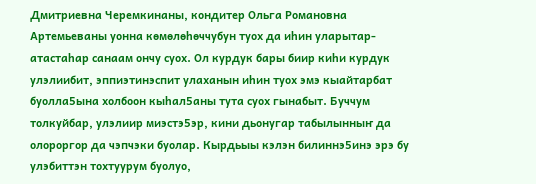Дмитриевна Черемкинаны, кондитер Ольга Романовна Артемьеваны уонна көмөлөhөччубун туох да иhин уларытар-атастаhар санаам ончу суох. Ол курдук бары биир киhи курдук улэлиибит, эппиэтинэспит улаханын иhин туох эмэ кыайтарбат буолла5ына холбоон кыhал5аны тута суох гынабыт. Буччум толкуйбар, улэлиир миэстэ5эр, кини дьонугар табылынныҥ да олороргор да чэпчэки буолар. Кырдьыы кэлэн билиннэ5инэ эрэ бу улэбиттэн тохтуурум буолуо,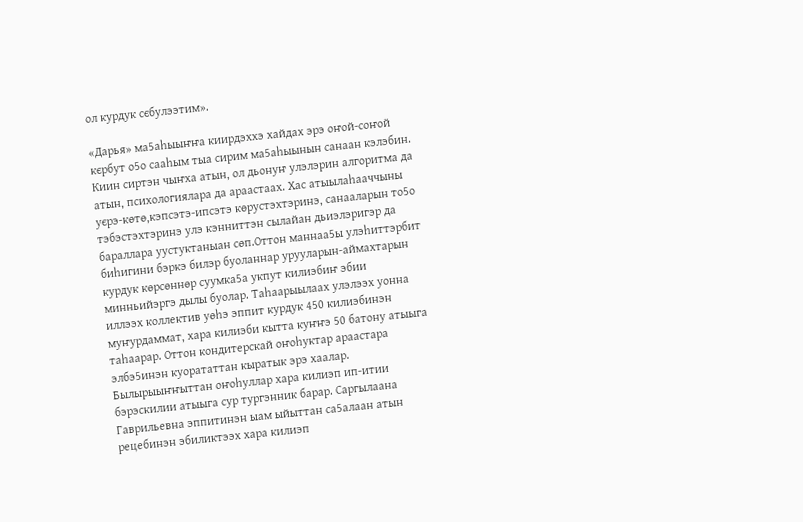ол курдук сєбулээтим».

«Дарья» ма5аhыыҥҥа киирдэххэ хайдах эрэ оҥой-соҥой кєрбут о5о сааhым тыа сирим ма5аhыынын санаан кэлэбин. Киин сиртэн чыҥха атын, ол дьонуҥ улэлэрин алгоритма да атын, психологиялара да араастаах. Хас атыылаhааччыны уєрэ-көтө,кэпсэтэ-ипсэтэ көрустэхтэринэ, санааларын то5о тэбэстэхтэринэ улэ кэнниттэн сылайан дьиэлэригэр да бараллара уустуктаныан сөп.Оттон маннаа5ы улэhиттэрбит биhигини бэркэ билэр буоланнар урууларын-аймахтарын курдук көрсөннөр суумка5а укпут килиэбиҥ эбии минньийэргэ дылы буолар. Таhаарыылаах улэлээх уонна иллээх коллектив уөhэ эппит курдук 450 килиэбинэн муҥурдаммат, хара килиэби кытта куҥҥэ 50 батону атыыга таhаарар. Оттон кондитерскай оҥоhуктар араастара элбэ5инэн куорататтан кыратык эрэ хаалар. Былырыыҥҥыттан оҥоhуллар хара килиэп ип-итии бэрэскилии атыыга сур тургэнник барар. Саргылаана Гаврильевна эппитинэн ыам ыйыттан са5алаан атын рецебинэн эбиликтээх хара килиэп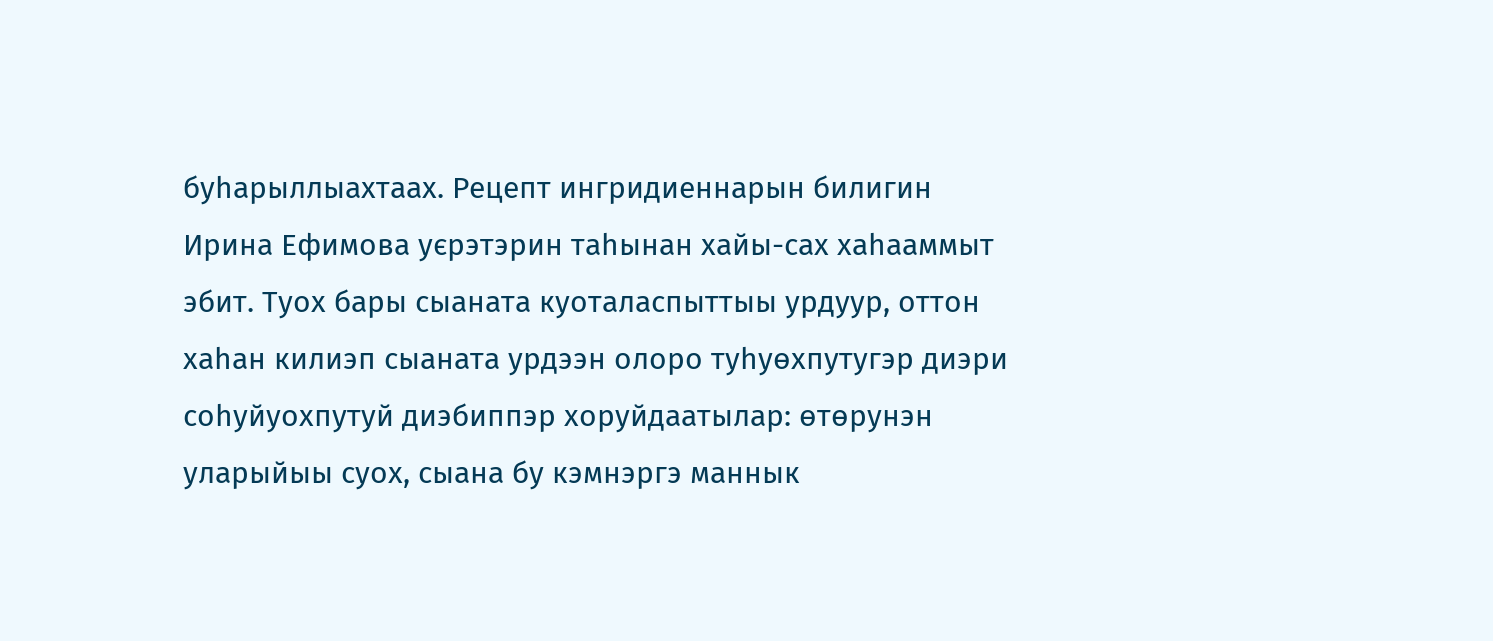буhарыллыахтаах. Рецепт ингридиеннарын билигин Ирина Ефимова уєрэтэрин таhынан хайы-сах хаhааммыт эбит. Туох бары сыаната куоталаспыттыы урдуур, оттон хаhан килиэп сыаната урдээн олоро туhуөхпутyгэр диэри соhуйуохпутуй диэбиппэр хоруйдаатылар: өтөрунэн уларыйыы суох, сыана бу кэмнэргэ маннык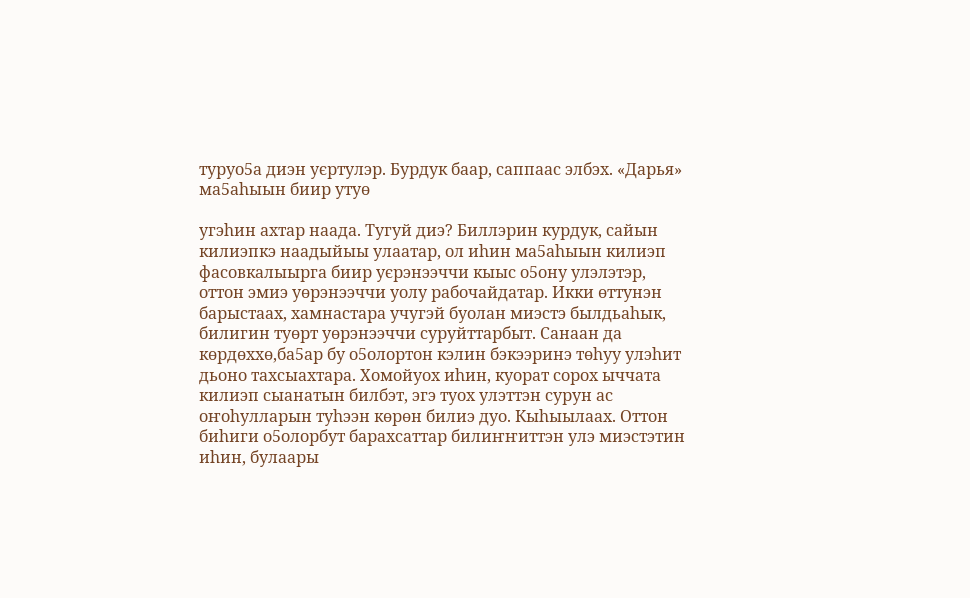туруо5а диэн уєртулэр. Бурдук баар, саппаас элбэх. «Дарья» ма5аhыын биир утуө

угэhин ахтар наада. Тугуй диэ? Биллэрин курдук, сайын килиэпкэ наадыйыы улаатар, ол иhин ма5аhыын килиэп фасовкалыырга биир уєрэнээччи кыыс о5ону улэлэтэр, оттон эмиэ уөрэнээччи уолу рабочайдатар. Икки өттунэн барыстаах, хамнастара учугэй буолан миэстэ былдьаhык, билигин туөрт уөрэнээччи суруйттарбыт. Санаан да көрдөххө,ба5ар бу о5олортон кэлин бэкээринэ төhуу улэhит дьоно тахсыахтара. Хомойуох иhин, куорат сорох ыччата килиэп сыанатын билбэт, эгэ туох улэттэн сурун ас оҥоhулларын туhээн көрөн билиэ дуо. Кыhыылаах. Оттон биhиги о5олорбут барахсаттар билиҥҥиттэн улэ миэстэтин иhин, булаары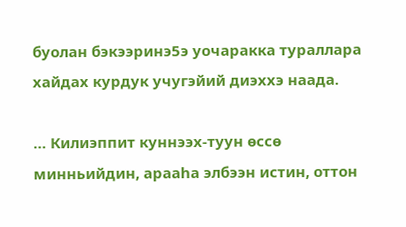буолан бэкээринэ5э уочаракка тураллара хайдах курдук учугэйий диэххэ наада.

… Килиэппит куннээх-туун өссө минньийдин, арааhа элбээн истин, оттон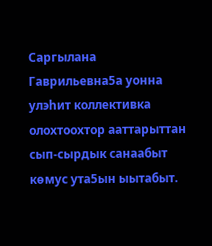Саргылана Гаврильевна5а уонна улэhит коллективка олохтоохтор ааттарыттан сып-сырдык санаабыт көмус ута5ын ыытабыт.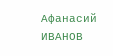Афанасий ИВАНОВ